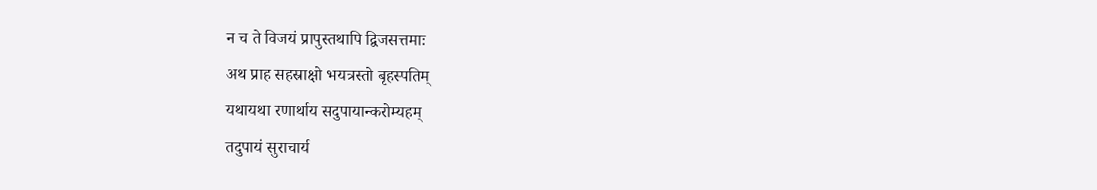न च ते विजयं प्रापुस्तथापि द्विजसत्तमाः
अथ प्राह सहस्राक्षो भयत्रस्तो बृहस्पतिम्
यथायथा रणार्थाय सदुपायान्करोम्यहम्
तदुपायं सुराचार्य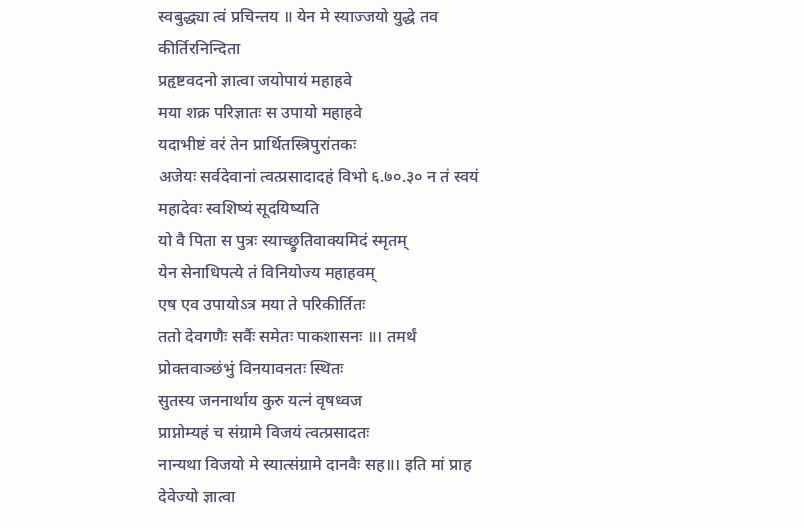स्वबुद्ध्या त्वं प्रचिन्तय ॥ येन मे स्याज्जयो युद्धे तव कीर्तिरनिन्दिता
प्रहृष्टवदनो ज्ञात्वा जयोपायं महाहवे
मया शक्र परिज्ञातः स उपायो महाहवे
यदाभीष्टं वरं तेन प्रार्थितस्त्रिपुरांतकः
अजेयः सर्वदेवानां त्वत्प्रसादादहं विभो ६.७०.३० न तं स्वयं महादेवः स्वशिष्यं सूदयिष्यति
यो वै पिता स पुत्रः स्याच्छ्रुतिवाक्यमिदं स्मृतम्
येन सेनाधिपत्ये तं विनियोज्य महाहवम्
एष एव उपायोऽत्र मया ते परिकीर्तितः
ततो देवगणैः सर्वैः समेतः पाकशासनः ॥। तमर्थं प्रोक्तवाञ्छंभुं विनयावनतः स्थितः
सुतस्य जननार्थाय कुरु यत्नं वृषध्वज
प्राप्नोम्यहं च संग्रामे विजयं त्वत्प्रसादतः
नान्यथा विजयो मे स्यात्संग्रामे दानवैः सह॥। इति मां प्राह देवेज्यो ज्ञात्वा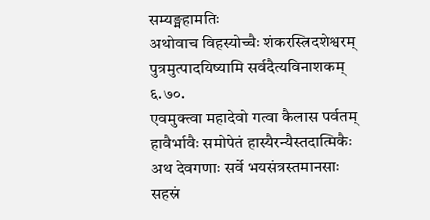सम्यङ्महामतिः
अथोवाच विहस्योच्चैः शंकरस्त्रिदशेश्वरम्
पुत्रमुत्पादयिष्यामि सर्वदैत्यविनाशकम् ६.७०.
एवमुक्त्वा महादेवो गत्वा कैलास पर्वतम्
हावैर्भावैः समोपेतं हास्यैरन्यैस्तदात्मिकैः
अथ देवगणाः सर्वे भयसंत्रस्तमानसाः
सहस्रं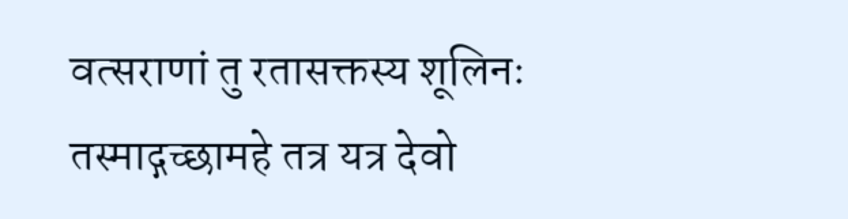वत्सराणां तु रतासक्तस्य शूलिनः
तस्माद्गच्छामहे तत्र यत्र देवो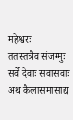महेश्वरः
ततस्तत्रैव संजग्मुः सर्वे देवाः सवासवाः
अथ कैलासमासाद्य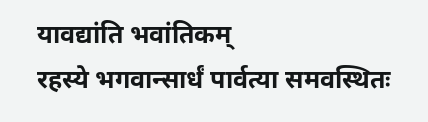यावद्यांति भवांतिकम्
रहस्ये भगवान्सार्धं पार्वत्या समवस्थितः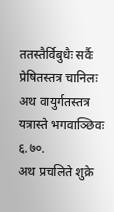ततस्तैर्विबुधैः सर्वैः प्रेषितस्तत्र चानिलः
अथ वायुर्गतस्तत्र यत्रास्ते भगवाञ्छिवः ६.७०.
अथ प्रचलिते शुक्रे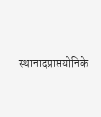स्थानादप्राप्तयोनिके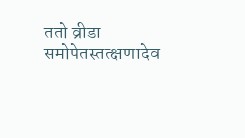ततो व्रीडा समोपेतस्तत्क्षणादेव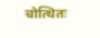चोत्थितः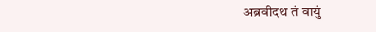अब्रवीदथ तं वायुं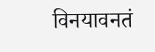विनयावनतं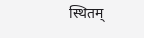स्थितम्